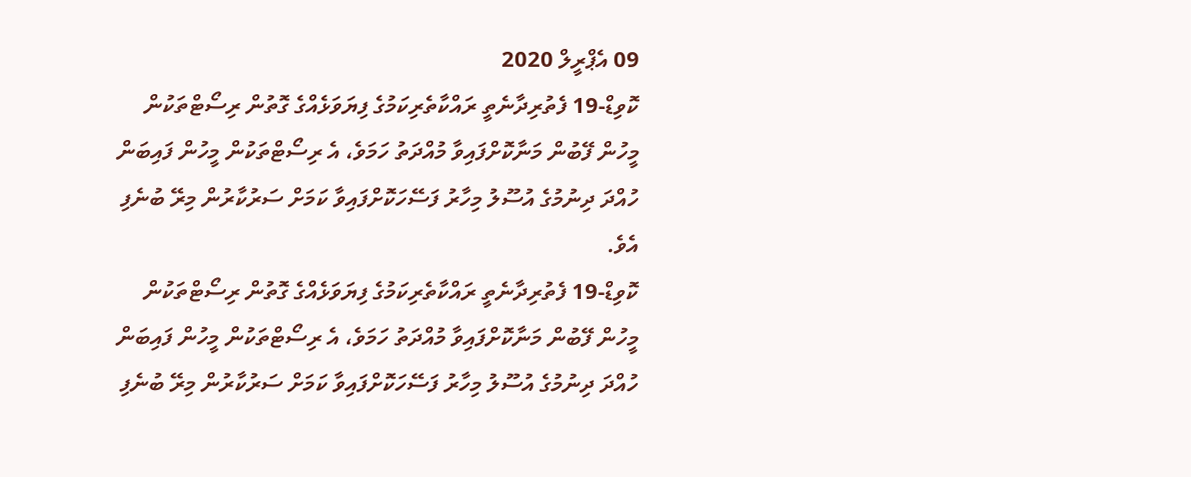09 އެޕްރީލް 2020
ކޮވިޑް-19 ފެތުރިދާނެތީ ރައްކާތެރިކަމުގެ ފިޔަވަޅެއްގެ ގޮތުން ރިސޯޓްތަކުން މީހުން ފޭބުން މަނާކޮށްފައިވާ މުއްދަތު ހަމަވެ، އެ ރިސޯޓްތަކުން މީހުން ފައިބަން ހުއްދަ ދިނުމުގެ އުސޫލު މިހާރު ފަސޭހަކޮށްފައިވާ ކަމަށް ސަރުކާރުން މިރޭ ބުނެފި އެވެ.
ކޮވިޑް-19 ފެތުރިދާނެތީ ރައްކާތެރިކަމުގެ ފިޔަވަޅެއްގެ ގޮތުން ރިސޯޓްތަކުން މީހުން ފޭބުން މަނާކޮށްފައިވާ މުއްދަތު ހަމަވެ، އެ ރިސޯޓްތަކުން މީހުން ފައިބަން ހުއްދަ ދިނުމުގެ އުސޫލު މިހާރު ފަސޭހަކޮށްފައިވާ ކަމަށް ސަރުކާރުން މިރޭ ބުނެފި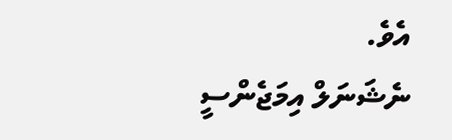އެވެ.
ނެޝަނަލް އިމަޖެންސީ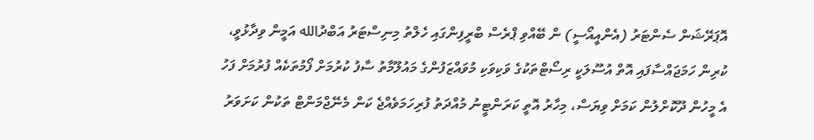އޮޕަރޭޝަން ސެންޓަރު (އެންއީއޯސީ) ން ބޭއްވި ޕްރެސް ބްރީފިންގައި ހެލްތު މިނިސްޓަރު އަބްދުالله އަމީން ވިދާޅުވީ، ކުރިން ހަމަޖައްސާފައި އޮތް އުސޫލަކީ ރިސޯޓްތަކުގެ ވަކިވަކި މުވައްޒަފުންގެ މައުލޫމާތު ސާފު ކުރުމަށް ފޯމުތަކެއް ފުރުމަށް ފަހު އެ މީހުން ދޫކޮށްލުން ކަމަށް ވިޔަސް، މިހާރު އޮތީ ކަރަންޓީނު މުއްދަތު ފުރިހަމަވެއްޖެ ކަން މެނޭޖްމަންޓް ތަކުން ކަށަވަރު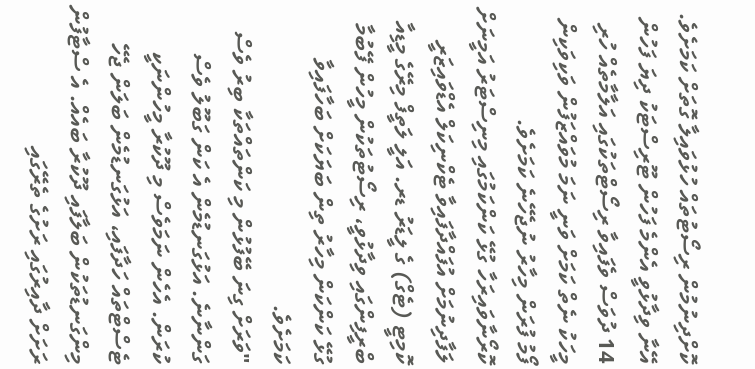ކޮށްދިނުމުން ރިސޯޓުތައް ހުޅުވައިލާ ގޮތަށް ކަމަށެވެ. އޭނާ ވިދާޅުވީ އެންމެ ފަހުން ޓޫރިސްޓަކު ދިޔަ ފަހުން 14 ދުވަސް ވެފައިވާ ރިސޯޓްތަކުގައި އަލާމާތެއް ހުރި މީހަކު ނެތް ކަމަށް ވަނީ ނަމަ މުވައްޒަފުން ވަކިވަކިން ފޯމު ފުރަން މިހާރު ނުޖެހޭނެ ކަމަށެވެ.
ކޮރޯނާވައިރަހާ ގުޅޭ ކަންކަމުގައި މިނިސްޓަރު އަމީނަށް ލަފާދިނުމަށް އުފައްދާފައިވާ ޓެކްނިކަލް އެޑްވައިޒަރީ ކޮމިޓީ (ޓެގް) ގެ ލީޑަރު ޑރ. އަލީ ލަތީފް މިރޭގެ މީޑިއާ ބްރީފިންގައި ވިދާޅުވީ، ރިސޯޓުތަކުން މީހުން ފޭބުމާ ގުޅޭ ކަންކަން މިހާރު ތިން ބަޔަކަށް ބަހާފައިވާ ކަމަށެވެ.
"ވަރަށް ގިނަ ބޭފުޅުން މި ކަންތައްތަކާ ބިރު ވެސް ގަންނާނެ. އަޅުގަނޑުމެން އެ ކަން ގަބޫލު ވެސް ކުރަން. އެހެން ނަމަވެސް މި ދޫކުރާ މީހުންނަކީ ޓެސްޓްތައް ހަދާފައި، އަޅުގަނޑުމެން ބަލަން ޖެހޭ މިންގަނޑުތަކުން ބަލާފައި ދޫކުރާ ބައެއް. އެ ސްޓާފުން ރަށަށް ދާއިރުގައި ރަށުގެ ތެރޭގައި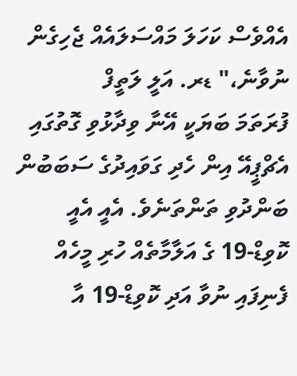އެއްވެސް ކަހަލަ މައްސަލައެއް ޖެހިގެން ނުވާނެ،" ޑރ. އަލީ ލަތީފް
ފުރަތަމަ ބަޔަކީ އޭނާ ވިދާޅުވި ގޮތުގައި އެޗްޕީއޭ އިން ހެދި ގަވައިދުގެ ސަބަބުން ބަންދުވި ތަންތަނެވެ. އެއީ އެއީ ކޮވިޑް-19 ގެ އަލާމާތެއް ހުރި މީހެއް ފެނިފައި ނުވާ އަދި ކޮވިޑް-19 އާ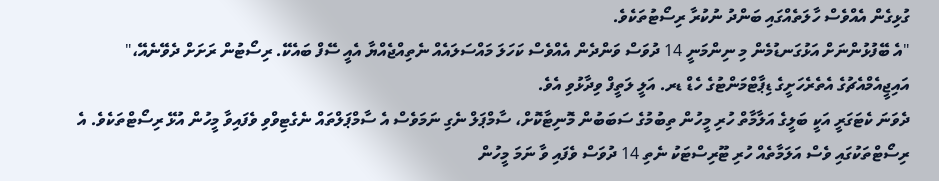ގުޅިގެން އެއްވެސް ހާލަތެއްގައި ބަންދު ނުކުރާ ރިސޯޓުތަކެވެ.
"އެ ބޭފުޅުންނަށް އަޅުގަނޑުމެން މި ނިންމަނީ 14 ދުވަސް ވަންދެން އެއްވެސް ކަހަލަ މައްސަލައެއް ނެތިއްޖެއްޔާ އެއީ ސޭފް ބައެކޭ. ރިސޯޓުން ރަށަށް ދެވޭނެއޭ،" އައިޖީއެމްއެޗުގެ އެތެރެހަށީގެ ޑިޕާޓްމަންޓުގެ ހެޑް ޑރ. އަލީ ލަތީފް ވިދާޅުވި އެވެ.
ދެވަނަ ކެޓަގަރީ އަކީ ބަލީގެ އަލާމާތް ހުރި މީހުން ތިބުމުގެ ސަބަބުން މޮނިޓާކޮށް، ސާމްޕަލް ނެގި ނަމަވެސް އެ ސާމްޕަލްތައް ނެގެޓިވްވި ވެފައިވާ މީހުން އުޅޭ ރިސޯޓްތަކެވެ. އެ ރިސޯޓްތަކުގައި ވެސް އަލަމާތެއް ހުރި ޓޫރިސްޓަކު ނެތި 14 ދުވަސް ވެފައި ވާ ނަމަ މީހުން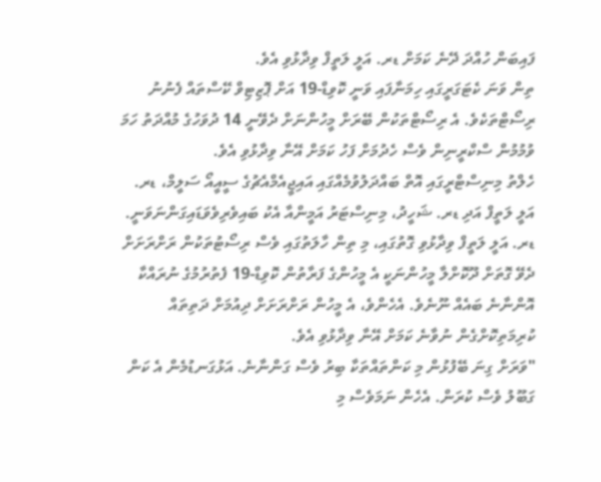ފައިބަން ހުއްދަ ދޭނެ ކަމަށް ޑރ. އަލީ ލަތީފް ވިދާޅުވި އެވެ.
ތިން ވަނަ ކެޓަގަރީގައި ހިމަނާފައި ވަނީ ކޮވިޑް-19 އަށް ޕޮޒިޓިވް ކޭސްތައް ފެނުނު ރިސޯޓްތަކެވެ. އެ ރިސޯޓްތަކުން ބޭރަށް މީހުންނަށް ދެވޭނީ 14 ދުވަހުގެ މުއްދަތު ހަމަ ވުމުމުން ސްކްރީނިން ވެސް ހެދުމަށް ފަހު ކަމަށް އޭނާ ވިދާޅުވި އެވެ.
ހެލްތު މިނިސްޓްރީގައި އޮތް ބައްދަލުވުމެއްގައި އައިޖީއެމްއެޗުގެ ސީއީއޯ ސަލީމް، ޑރ. އަލީ ލަތީފް އަދި ޑރ. ޝަހީދު، މިނިސްޓަރު އަމީންއާ އެކު ބައިވެރިވެވަޑައިގަންނަވަނީ.
ޑރ. އަލީ ލަތީފް ވިދާޅުވި ގޮތުގައި، މި ތިން ހާލަތުގައި ވެސް ރިސޯޓުތަކުން ރަށްރަށަށް ދެވޭ ގޮތަށް ދޫކޮށްލާ މީހުންނަކީ އެ މީހުންގެ ފަރާތުން ކޮވިޑް-19 ފެތުރުމުގެ ނުރައްކާ އޮންނާނެ ބައެއް ނޫނެވެ. އެހެންވެ، އެ މީހުން ރަށްރަށަށް ދިއުމަށް ދަތިތައް ކުރިމަތިކޮށްގެން ނުވާނެ ކަމަށް އޭނާ ވިދާޅުވި އެވެ.
"ވަރަށް ގިނަ ބޭފުޅުން މި ކަންތައްތަކާ ބިރު ވެސް ގަންނާނެ. އަޅުގަނޑުމެން އެ ކަން ގަބޫލު ވެސް ކުރަން. އެހެން ނަމަވެސް މި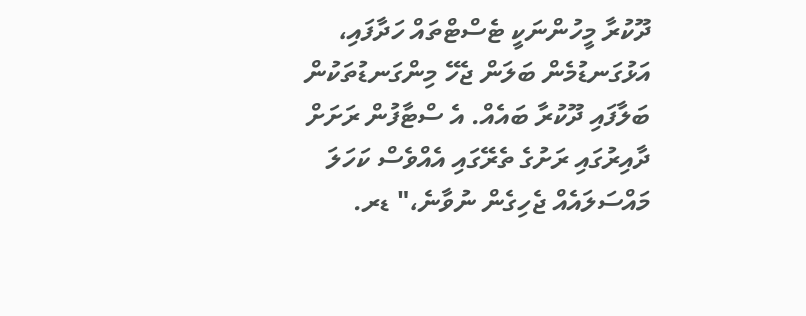ދޫކުރާ މީހުންނަކީ ޓެސްޓްތައް ހަދާފައި، އަޅުގަނޑުމެން ބަލަން ޖެހޭ މިންގަނޑުތަކުން ބަލާފައި ދޫކުރާ ބައެއް. އެ ސްޓާފުން ރަށަށް ދާއިރުގައި ރަށުގެ ތެރޭގައި އެއްވެސް ކަހަލަ މައްސަލައެއް ޖެހިގެން ނުވާނެ،" ޑރ.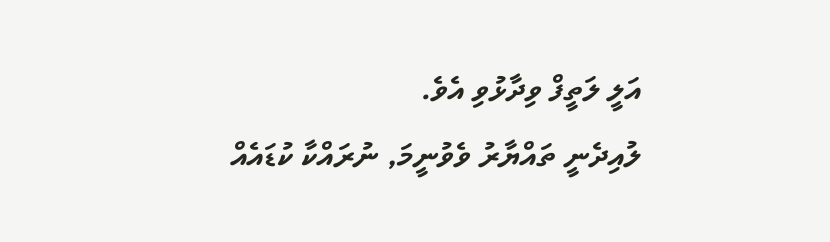އަލީ ލަތީފް ވިދާޅުވި އެވެ.
ލުއިދެނީ ތައްޔާރު ވެވުނީމަ, ނުރައްކާ ކުޑައެއް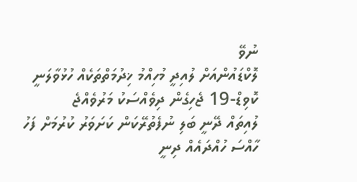ނުވޭ
ލޮކްޑައުންއަށް ލުއިދީ މުހިއްމު ޚިދުމަތްތަކެއް ހުޅުވާލަނީ
ކޮވިޑް-19 ޖެހިގެން ދިވެއްސަކު މަރުވެއްޖެ
ލުއިތައް ދޭނީ ބަލި ނުފެތުރޭކަން ކަށަވަރު ކުރުމަށް ފަހު
ހާއްސަ ހުއްދައެއް ދިނީ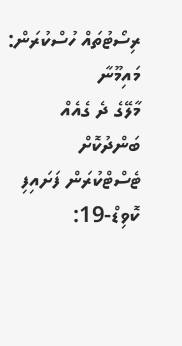ރިސޯޓުތައް ހުސްކުރަން: މައިމޫނާ
މާލޭގެ ދެ ގެއެއް ބަންދުކޮށް ޓެސްޓްކުރަން ފަށައިފި
ކޮވިޑް-19: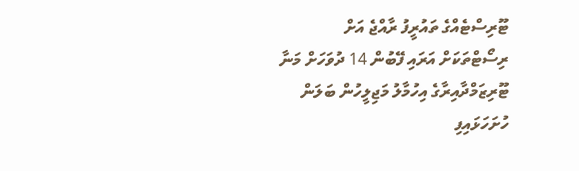ޓޫރިސްޓެއްގެ ތައުރީފު ރާއްޖެ އަށް
ރިސޯޓްތަކަށް އަރައި ފޭބުން 14 ދުވަހަށް މަނާ
ޓޫރިޒަމްދާއިރާގެ އިހުމާލު މަޖިލީހުން ބަލަން ހުށަހަޅައިފި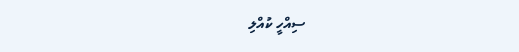ސިއްހީ ކުއްލި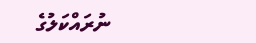ނުރައްކަލުގެ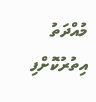މުއްދަތު އިތުރުކޮށްފި